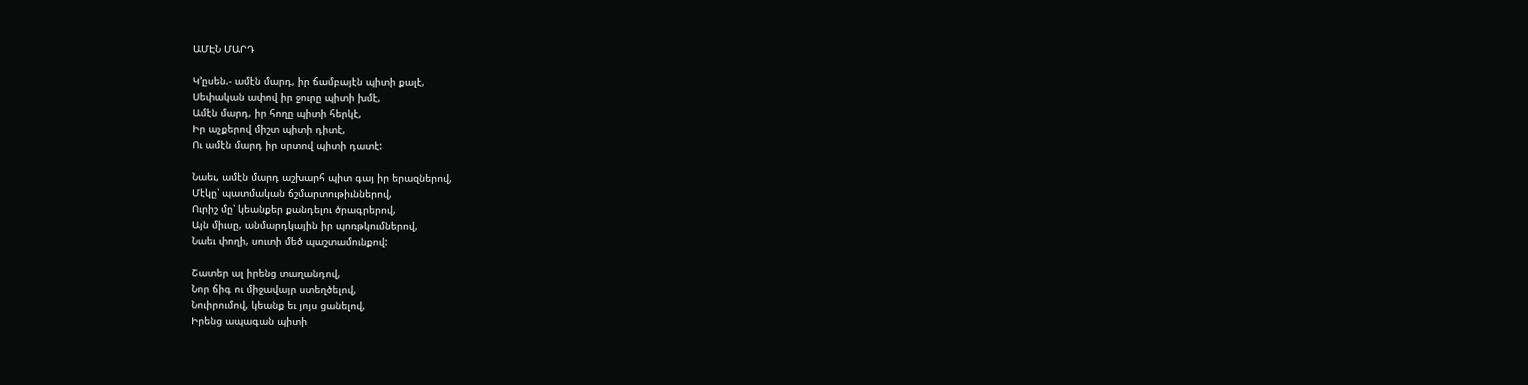ԱՄԷՆ ՄԱՐԴ

Կ՚ըսեն.- ամէն մարդ, իր ճամբայէն պիտի քալէ,
Սեփական ափով իր ջուրը պիտի խմէ,
Ամէն մարդ, իր հողը պիտի հերկէ,
Իր աչքերով միշտ պիտի դիտէ,
Ու ամէն մարդ իր սրտով պիտի դատէ:

Նաեւ, ամէն մարդ աշխարհ պիտ գայ իր երազներով,
Մէկը՝ պատմական ճշմարտութիւններով,
Ուրիշ մը՝ կեանքեր քանդելու ծրագրերով,
Այն միւսը, անմարդկային իր պոռթկումներով,
Նաեւ փողի, սուտի մեծ պաշտամունքով:

Շատեր ալ իրենց տաղանդով,
Նոր ճիգ ու միջավայր ստեղծելով,
Նուիրումով, կեանք եւ յոյս ցանելով,
Իրենց ապագան պիտի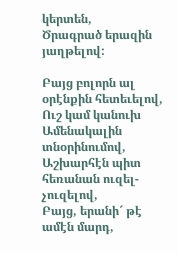կերտեն,
Ծրագրած երազին յաղթելով:

Բայց բոլորն ալ օրէնքին հետեւելով,
Ուշ կամ կանուխ Ամենակալին տնօրինումով,
Աշխարհէն պիտ հեռանան ուզել-չուզելով,
Բայց, երանի՜ թէ ամէն մարդ,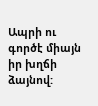Ապրի ու գործէ միայն իր խղճի ձայնով: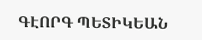ԳԷՈՐԳ ՊԵՏԻԿԵԱՆ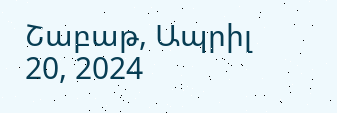Շաբաթ, Ապրիլ 20, 2024